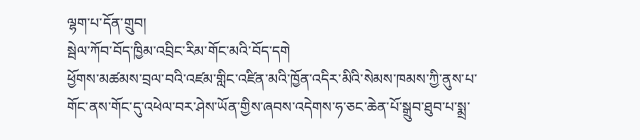ལྷག་པ་དོན་གྲུབ།
སྦེལ་ཀོབ་བོད་ཁྱིམ་འབྲིང་རིམ་གོང་མའི་བོད་དགེ
ཕྱོགས་མཚམས་བྲལ་བའི་འཛམ་གླིང་འཛིན་མའི་ཁྱོན་འདིར་མིའི་སེམས་ཁམས་ཀྱི་ནུས་པ་གོང་ནས་གོང་དུ་འཕེལ་བར་ཤེས་ཡོན་གྱིས་ཞབས་འདེགས་ཧ་ཅང་ཆེན་པོ་སྒྲུབ་ཐུབ་པ་སྨྲ་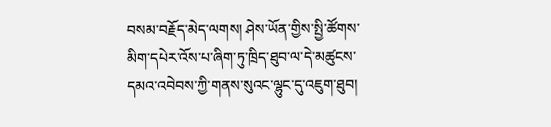བསམ་བརྗོད་མེད་ལགས། ཤེས་ཡོན་གྱིས་སྤྱི་ཚོགས་མིག་དཔེར་འོས་པ་ཞིག་ཏུ་ཁྲིད་ཐུབ་ལ་དེ་མཚུངས་དམའ་འབེབས་ཀྱི་གནས་སུའང་ལྷུང་དུ་འཇུག་ཐུབ།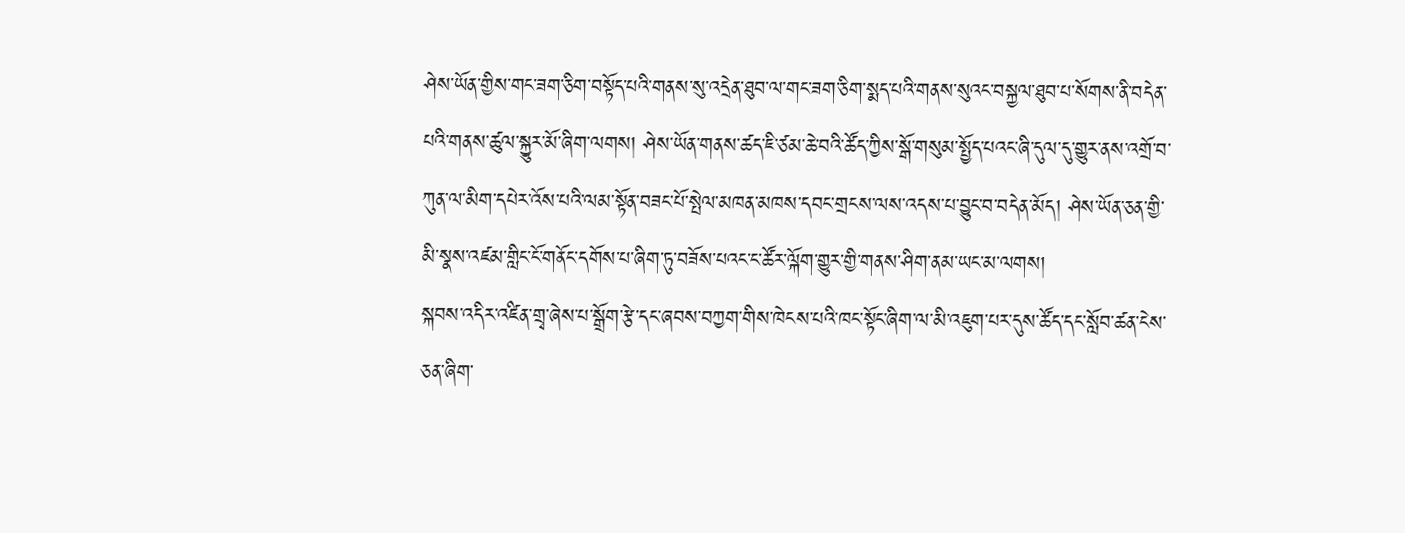ཤེས་ཡོན་གྱིས་གང་ཟག་ཅིག་བསྟོད་པའི་གནས་སུ་འདྲེན་ཐུབ་ལ་གང་ཟག་ཅིག་སྨད་པའི་གནས་སུའང་བསྐྱལ་ཐུབ་པ་སོགས་ནི་བདེན་པའི་གནས་ཚུལ་སྐྱུར་མོ་ཞིག་ལགས། ཤེས་ཡོན་གནས་ཚད་ཇི་ཙམ་ཆེ་བའི་ཚོད་ཀྱིས་སྒོ་གསུམ་སྤྱོད་པའང་ཞི་དུལ་དུ་གྱུར་ནས་འགྲོ་བ་ཀུན་ལ་མིག་དཔེར་འོས་པའི་ལམ་སྟོན་བཟང་པོ་སྤེལ་མཁན་མཁས་དབང་གྲངས་ལས་འདས་པ་བྱུང་བ་བདེན་མོད། ཤེས་ཡོན་ཅན་གྱི་མི་སྣས་འཛམ་གླིང་ངོ་གནོང་དགོས་པ་ཞིག་ཏུ་བཟོས་པའང་ང་ཚོར་ལྐོག་གྱུར་གྱི་གནས་ཤིག་ནམ་ཡང་མ་ལགས།
སྐབས་འདིར་འཛིན་གྲྭ་ཞེས་པ་སྒྲོག་རྩེ་དང་ཞབས་བཀྱག་གིས་ཁེངས་པའི་ཁང་སྟོང་ཞིག་ལ་མི་འཇུག་པར་དུས་ཚོད་དང་སློབ་ཚན་ངེས་ཅན་ཞིག་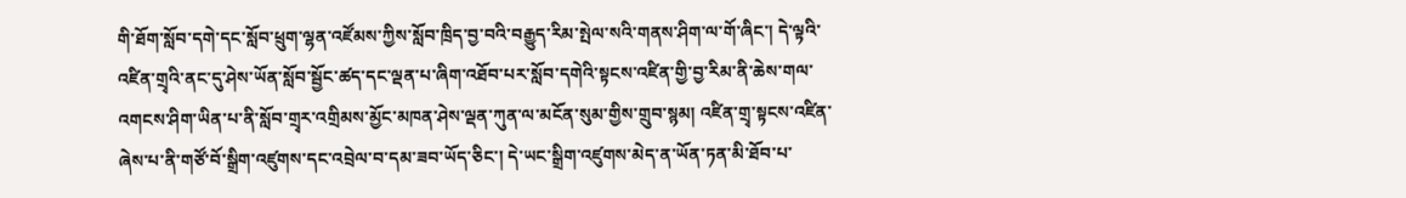གི་ཐོག་སློབ་དགེ་དང་སློབ་ཕྲུག་ལྷན་འཛོམས་ཀྱིས་སློབ་ཁྲིད་བྱ་བའི་བརྒྱུད་རིམ་སྤེལ་སའི་གནས་ཤིག་ལ་གོ་ཞིང་། དེ་ལྟའི་འཛིན་གྲྭའི་ནང་དུ་ཤེས་ཡོན་སློབ་སྦྱོང་ཚད་དང་ལྡན་པ་ཞིག་འཐོབ་པར་སློབ་དགེའི་སྟངས་འཛིན་གྱི་བྱ་རིམ་ནི་ཆེས་གལ་འགངས་ཤིག་ཡིན་པ་ནི་སློབ་གྲྭར་འགྲིམས་མྱོང་མཁན་ཤེས་ལྡན་ཀུན་ལ་མངོན་སུམ་གྱིས་གྲུབ་སྙམ། འཛིན་གྲྭ་སྟངས་འཛིན་ཞེས་པ་ནི་གཙོ་བོ་སྒྲིག་འཛུགས་དང་འབྲེལ་བ་དམ་ཟབ་ཡོད་ཅིང་། དེ་ཡང་སྒྲིག་འཛུགས་མེད་ན་ཡོན་ཏན་མི་ཐོབ་པ་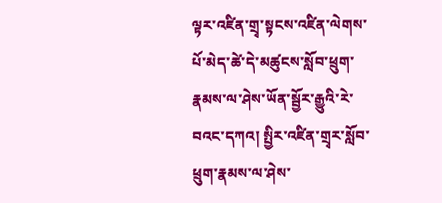ལྟར་འཛིན་གྲྭ་སྟངས་འཛིན་ལེགས་པོ་མེད་ཚེ་དེ་མཚུངས་སློབ་ཕྲུག་རྣམས་ལ་ཤེས་ཡོན་སྦྱོར་རྒྱུའི་རེ་བའང་དཀའ། སྤྱིར་འཛིན་གྲྭར་སློབ་ཕྲུག་རྣམས་ལ་ཤེས་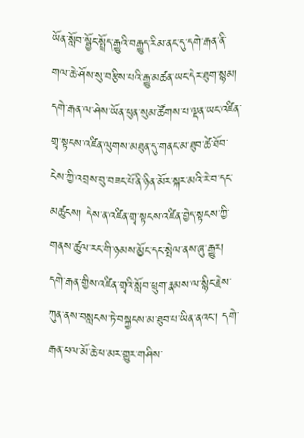ཡོན་སློབ་སྦྱོང་སྤྲོད་རྒྱུའི་བརྒྱུད་རིམ་ནང་དུ་དགེ་རྒན་ནི་གལ་ཆེ་ཤོས་སུ་བརྩིས་པའི་རྒྱུ་མཚན་ཡང་དེར་ཐུག་སྙམ། དགེ་རྒན་ལ་ཤེས་ཡོན་ཕུན་སུམ་ཚོགས་པ་ལྡན་ཡང་འཛིན་གྲྭ་སྟངས་འཛིན་ལུགས་མཐུན་དུ་གནང་མ་ཐུབ་ཚེ་ཐོབ་ངེས་ཀྱི་འབྲས་བུ་བཟང་པོ་ནི་ཉིན་མོར་སྐར་མའི་རེ་བ་དང་མཚུངས། དེས་ན་འཛིན་གྲྭ་སྟངས་འཛིན་བྱེད་སྟངས་ཀྱི་གནས་ཚུལ་རང་གི་ཉམས་མྱོང་དང་སྤེལ་ནས་ཞུ་རྒྱུར།
དགེ་རྒན་གྱིས་འཛིན་གྲྭའི་སློབ་ཕྲུག་རྣམས་ལ་སྙིང་རྗེས་ཀུན་ནས་བསླངས་ཏེ་བསྐྱངས་མ་ཐུབ་པ་ཡིན་ནའང་། དགེ་རྒན་ཕལ་མོ་ཆེ་ཕ་མར་གྱུར་གཤིས་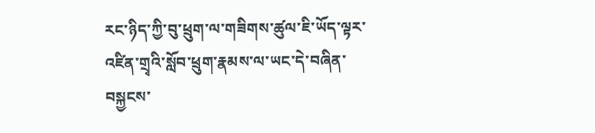རང་ཉིད་ཀྱི་བུ་ཕྲུག་ལ་གཟིགས་ཚུལ་ཇི་ཡོད་ལྟར་འཛིན་གྲྭའི་སློབ་ཕྲུག་རྣམས་ལ་ཡང་དེ་བཞིན་བསྐྱངས་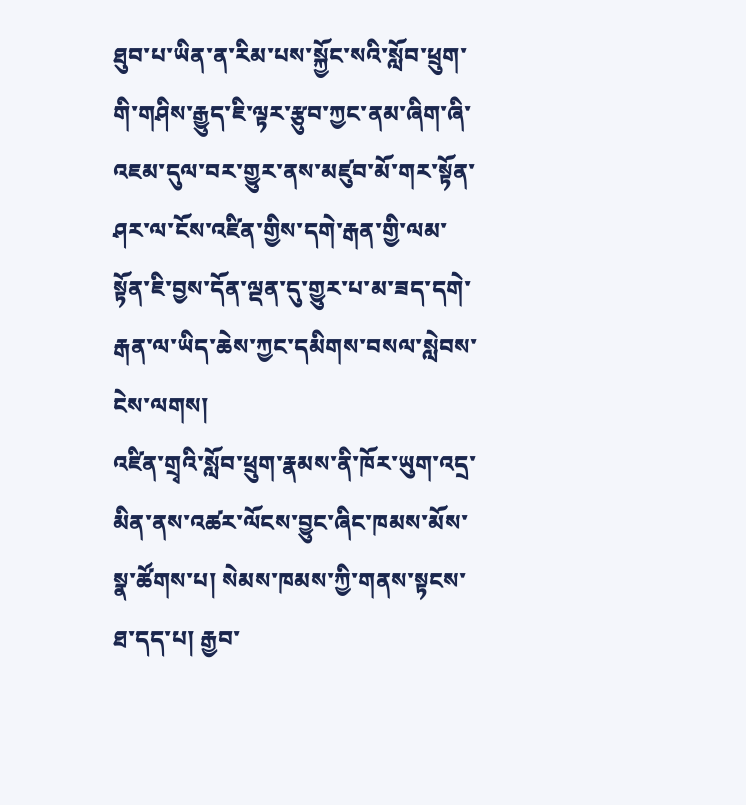ཐུབ་པ་ཡིན་ན་རིམ་པས་སྐྱོང་སའི་སློབ་ཕྲུག་གི་གཤིས་རྒྱུད་ཇི་ལྟར་རྩུབ་ཀྱང་ནམ་ཞིག་ཞི་འཇམ་དུལ་བར་གྱུར་ནས་མཛུབ་མོ་གར་སྟོན་ཤར་ལ་ངོས་འཛིན་གྱིས་དགེ་རྒན་གྱི་ལམ་སྟོན་ཇི་བྱས་དོན་ལྡན་དུ་གྱུར་པ་མ་ཟད་དགེ་རྒན་ལ་ཡིད་ཆེས་ཀྱང་དམིགས་བསལ་སླེབས་ངེས་ལགས།
འཛིན་གྲྭའི་སློབ་ཕྲུག་རྣམས་ནི་ཁོར་ཡུག་འདྲ་མིན་ནས་འཚར་ལོངས་བྱུང་ཞིང་ཁམས་མོས་སྣ་ཚོགས་པ། སེམས་ཁམས་ཀྱི་གནས་སྟངས་ཐ་དད་པ། རྒྱབ་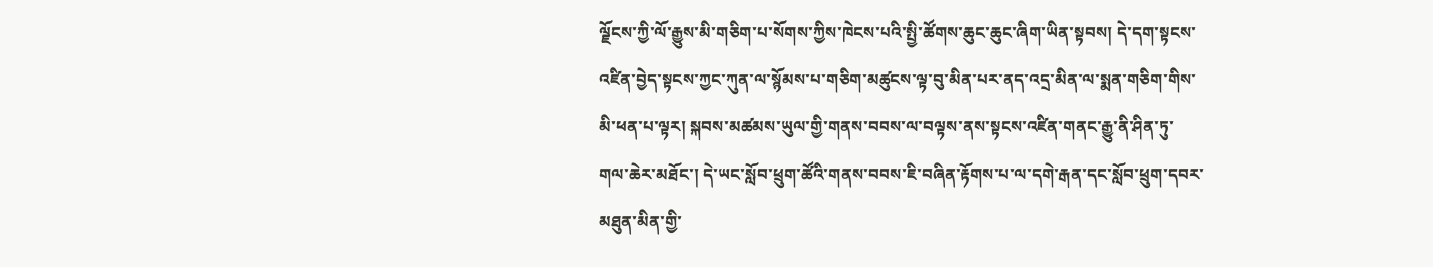ལྗོངས་ཀྱི་ལོ་རྒྱུས་མི་གཅིག་པ་སོགས་ཀྱིས་ཁེངས་པའི་སྤྱི་ཚོགས་ཆུང་ཆུང་ཞིག་ཡིན་སྟབས། དེ་དག་སྟངས་འཛིན་བྱེད་སྟངས་ཀྱང་ཀུན་ལ་སྙོམས་པ་གཅིག་མཚུངས་ལྟ་བུ་མིན་པར་ནད་འདྲ་མིན་ལ་སྨན་གཅིག་གིས་མི་ཕན་པ་ལྟར། སྐབས་མཚམས་ཡུལ་གྱི་གནས་བབས་ལ་བལྟས་ནས་སྟངས་འཛིན་གནང་རྒྱུ་ནི་ཤིན་ཏུ་གལ་ཆེར་མཐོང་། དེ་ཡང་སློབ་ཕྲུག་ཚོའི་གནས་བབས་ཇི་བཞིན་རྟོགས་པ་ལ་དགེ་རྒན་དང་སློབ་ཕྲུག་དབར་མཐུན་མིན་གྱི་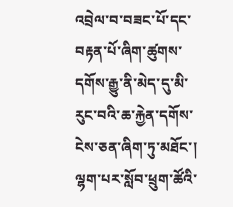འབྲེལ་བ་བཟང་པོ་དང་བརྟན་པོ་ཞིག་ཚུགས་དགོས་རྒྱུ་ནི་མེད་དུ་མི་རུང་བའི་ཆ་རྐྱེན་དགོས་ངེས་ཅན་ཞིག་ཏུ་མཐོང་། ལྷག་པར་སློབ་ཕྲུག་ཚོའི་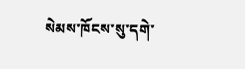སེམས་ཁོངས་སུ་དགེ་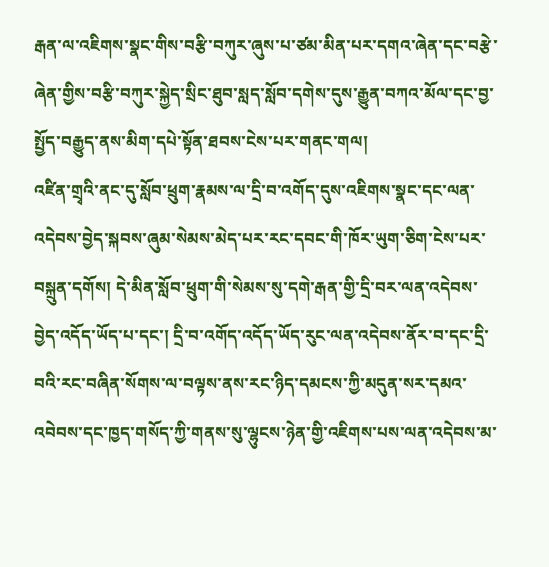རྒན་ལ་འཇིགས་སྣང་གིས་བརྩི་བཀུར་ཞུས་པ་ཙམ་མིན་པར་དགའ་ཞེན་དང་བརྩེ་ཞེན་གྱིས་བརྩི་བཀུར་སྐྱེད་སྲིང་ཐུབ་སླད་སློབ་དགེས་དུས་རྒྱུན་བཀའ་མོལ་དང་བྱ་སྤྱོད་བརྒྱུད་ནས་མིག་དཔེ་སྟོན་ཐབས་ངེས་པར་གནང་གལ།
འཛིན་གྲྭའི་ནང་དུ་སློབ་ཕྲུག་རྣམས་ལ་དྲི་བ་འགོད་དུས་འཇིགས་སྣང་དང་ལན་འདེབས་བྱེད་སྐབས་ཞུམ་སེམས་མེད་པར་རང་དབང་གི་ཁོར་ཡུག་ཅིག་ངེས་པར་བསྐྲུན་དགོས། དེ་མིན་སློབ་ཕྲུག་གི་སེམས་སུ་དགེ་རྒན་གྱི་དྲི་བར་ལན་འདེབས་བྱེད་འདོད་ཡོད་པ་དང་། དྲི་བ་འགོད་འདོད་ཡོད་རུང་ལན་འདེབས་ནོར་བ་དང་དྲི་བའི་རང་བཞིན་སོགས་ལ་བལྟས་ནས་རང་ཉིད་དམངས་ཀྱི་མདུན་སར་དམའ་འབེབས་དང་ཁྱད་གསོད་ཀྱི་གནས་སུ་ལྷུངས་ཉེན་གྱི་འཇིགས་པས་ལན་འདེབས་མ་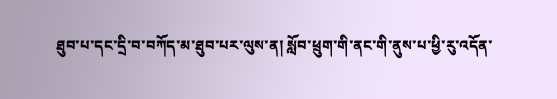ཐུབ་པ་དང་དྲི་བ་བཀོད་མ་ཐུབ་པར་ལུས་ན། སློབ་ཕྲུག་གི་ནང་གི་ནུས་པ་ཕྱི་རུ་འདོན་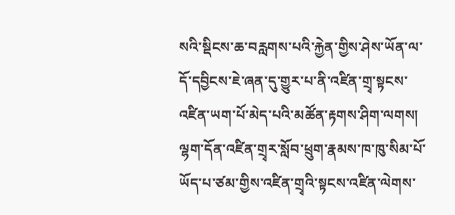སའི་སྡིངས་ཆ་བརླགས་པའི་རྐྱེན་གྱིས་ཤེས་ཡོན་ལ་དོ་དབྱིངས་ཇེ་ཞན་དུ་གྱུར་པ་ནི་འཛིན་གྲྭ་སྟངས་འཛིན་ཡག་པོ་མེད་པའི་མཚོན་རྟགས་ཤིག་ལགས། ལྷག་དོན་འཛིན་གྲྭར་སློབ་ཕྲུག་རྣམས་ཁ་ཁུ་སིམ་པོ་ཡོད་པ་ཙམ་གྱིས་འཛིན་གྲྭའི་སྟངས་འཛིན་ལེགས་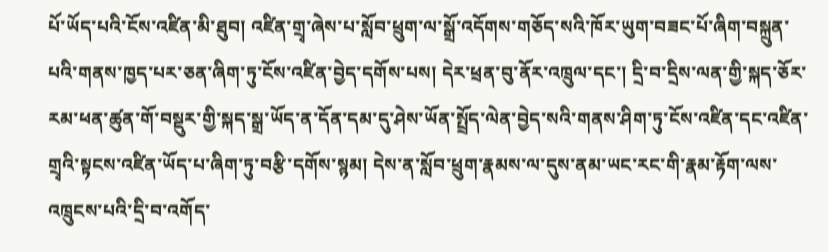པོ་ཡོད་པའི་ངོས་འཛིན་མི་ཐུབ། འཛིན་གྲྭ་ཞེས་པ་སློབ་ཕྲུག་ལ་སྒྲོ་འདོགས་གཅོད་སའི་ཁོར་ཡུག་བཟང་པོ་ཞིག་བསྐྲུན་པའི་གནས་ཁྱད་པར་ཅན་ཞིག་ཏུ་ངོས་འཛིན་བྱེད་དགོས་པས། དེར་ཕྲན་བུ་ནོར་འཁྲུལ་དང་། དྲི་བ་དྲིས་ལན་གྱི་སྐད་ཅོར་རམ་ཕན་ཚུན་གོ་བསྡུར་གྱི་སྐད་སྒྲ་ཡོད་ན་དོན་དམ་དུ་ཤེས་ཡོན་སྤྲོད་ལེན་བྱེད་སའི་གནས་ཤིག་ཏུ་ངོས་འཛིན་དང་འཛིན་གྲྭའི་སྟངས་འཛིན་ཡོད་པ་ཞིག་ཏུ་བརྩི་དགོས་སྙམ། དེས་ན་སློབ་ཕྲུག་རྣམས་ལ་དུས་ནམ་ཡང་རང་གི་རྣམ་རྟོག་ལས་འཁྲུངས་པའི་དྲི་བ་འགོད་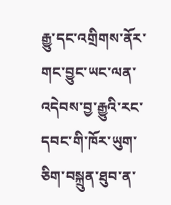རྒྱུ་དང་འགྲིགས་ནོར་གང་བྱུང་ཡང་ལན་འདེབས་བྱ་རྒྱུའི་རང་དབང་གི་ཁོར་ཡུག་ཅིག་བསྐྲུན་ཐུབ་ན་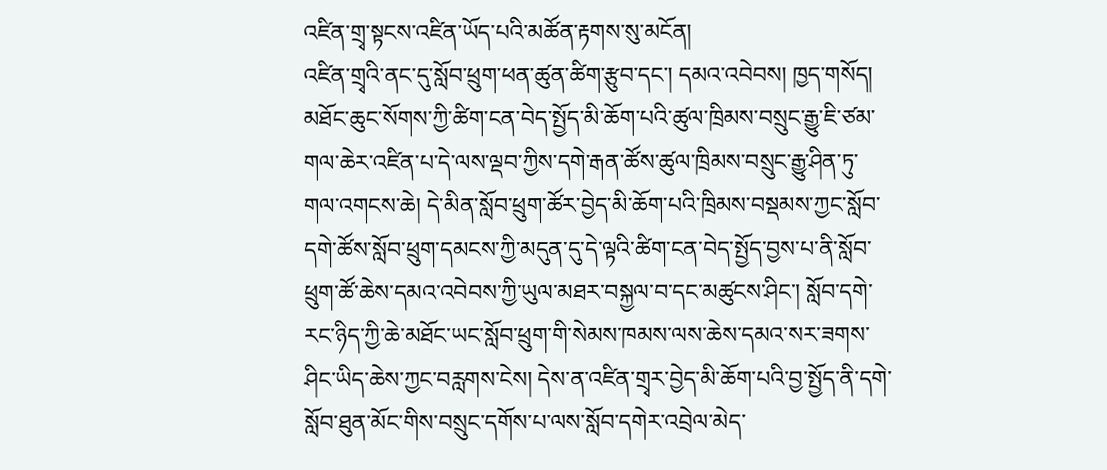འཛིན་གྲྭ་སྟངས་འཛིན་ཡོད་པའི་མཚོན་རྟགས་སུ་མངོན།
འཛིན་གྲྭའི་ནང་དུ་སློབ་ཕྲུག་ཕན་ཚུན་ཚིག་རྩུབ་དང་། དམའ་འབེབས། ཁྱད་གསོད། མཐོང་ཆུང་སོགས་ཀྱི་ཚིག་ངན་བེད་སྤྱོད་མི་ཆོག་པའི་ཚུལ་ཁྲིམས་བསྲུང་རྒྱུ་ཇི་ཙམ་གལ་ཆེར་འཛིན་པ་དེ་ལས་ལྡབ་ཀྱིས་དགེ་རྒན་ཚོས་ཚུལ་ཁྲིམས་བསྲུང་རྒྱུ་ཤིན་ཏུ་གལ་འགངས་ཆེ། དེ་མིན་སློབ་ཕྲུག་ཚོར་བྱེད་མི་ཆོག་པའི་ཁྲིམས་བསྡམས་ཀྱང་སློབ་དགེ་ཚོས་སློབ་ཕྲུག་དམངས་ཀྱི་མདུན་དུ་དེ་ལྟའི་ཚིག་ངན་བེད་སྤྱོད་བྱས་པ་ནི་སློབ་ཕྲུག་ཚོ་ཆེས་དམའ་འབེབས་ཀྱི་ཡུལ་མཐར་བསྐྱལ་བ་དང་མཚུངས་ཤིང་། སློབ་དགེ་རང་ཉིད་ཀྱི་ཆེ་མཐོང་ཡང་སློབ་ཕྲུག་གི་སེམས་ཁམས་ལས་ཆེས་དམའ་སར་ཟགས་ཤིང་ཡིད་ཆེས་ཀྱང་བརླགས་ངེས། དེས་ན་འཛིན་གྲྭར་བྱེད་མི་ཆོག་པའི་བྱ་སྤྱོད་ནི་དགེ་སློབ་ཐུན་མོང་གིས་བསྲུང་དགོས་པ་ལས་སློབ་དགེར་འབྲེལ་མེད་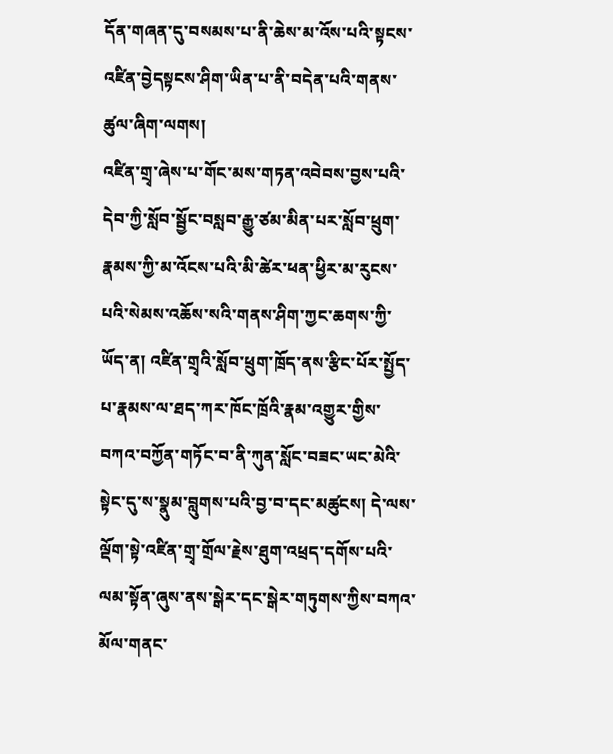དོན་གཞན་དུ་བསམས་པ་ནི་ཆེས་མ་འོས་པའི་སྟངས་འཛིན་བྱེདསྟངས་ཤིག་ཡིན་པ་ནི་བདེན་པའི་གནས་ཚུལ་ཞིག་ལགས།
འཛིན་གྲྭ་ཞེས་པ་གོང་མས་གཏན་འབེབས་བྱས་པའི་དེབ་ཀྱི་སློབ་སྦྱོང་བསླབ་རྒྱུ་ཙམ་མིན་པར་སློབ་ཕྲུག་རྣམས་ཀྱི་མ་འོངས་པའི་མི་ཚེར་ཕན་ཕྱིར་མ་རུངས་པའི་སེམས་འཆོས་སའི་གནས་ཤིག་ཀྱང་ཆགས་ཀྱི་ཡོད་ན། འཛིན་གྲྭའི་སློབ་ཕྲུག་ཁྲོད་ནས་རྩིང་པོར་སྤྱོད་པ་རྣམས་ལ་ཐད་ཀར་ཁོང་ཁྲོའི་རྣམ་འགྱུར་གྱིས་བཀའ་བཀྱོན་གཏོང་བ་ནི་ཀུན་སློང་བཟང་ཡང་མེའི་སྟེང་དུ་ས་སྣུམ་བླུགས་པའི་བྱ་བ་དང་མཚུངས། དེ་ལས་ལྡོག་སྟེ་འཛིན་གྲྭ་གྲོལ་རྗེས་ཐུག་འཕྲད་དགོས་པའི་ལམ་སྟོན་ཞུས་ནས་སྒེར་དང་སྒེར་གཏུགས་ཀྱིས་བཀའ་མོལ་གནང་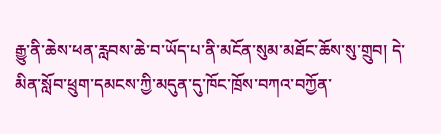རྒྱུ་ནི་ཆེས་ཕན་རླབས་ཆེ་བ་ཡོད་པ་ནི་མངོན་སུམ་མཐོང་ཆོས་སུ་གྲུབ། དེ་མིན་སློབ་ཕྲུག་དམངས་ཀྱི་མདུན་དུ་ཁོང་ཁྲོས་བཀའ་བཀྱོན་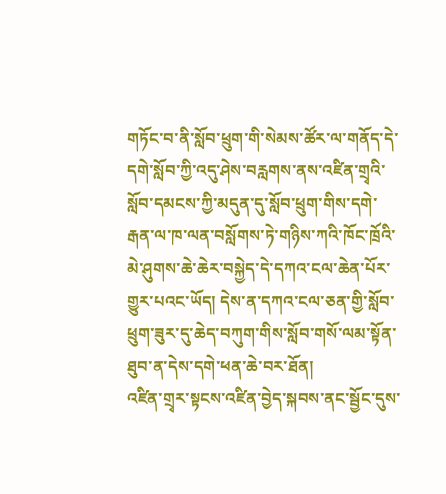གཏོང་བ་ནི་སློབ་ཕྲུག་གི་སེམས་ཚོར་ལ་གནོད་དེ་དགེ་སློབ་ཀྱི་འདུ་ཤེས་བརླགས་ནས་འཛིན་གྲྭའི་སློབ་དམངས་ཀྱི་མདུན་དུ་སློབ་ཕྲུག་གིས་དགེ་རྒན་ལ་ཁ་ལན་བསློགས་ཏེ་གཉིས་ཀའི་ཁོང་ཁྲོའི་མེ་ཤུགས་ཆེ་ཆེར་བསྐྱེད་དེ་དཀའ་ངལ་ཆེན་པོར་གྱུར་པའང་ཡོད། དེས་ན་དཀའ་ངལ་ཅན་གྱི་སློབ་ཕྲུག་ཟུར་དུ་ཆེད་བཀུག་གིས་སློབ་གསོ་ལམ་སྟོན་ཐུབ་ན་དེས་དགེ་ཕན་ཆེ་བར་ཐོན།
འཛིན་གྲྭར་སྟངས་འཛིན་བྱེད་སྐབས་ནང་སྦྱོང་དུས་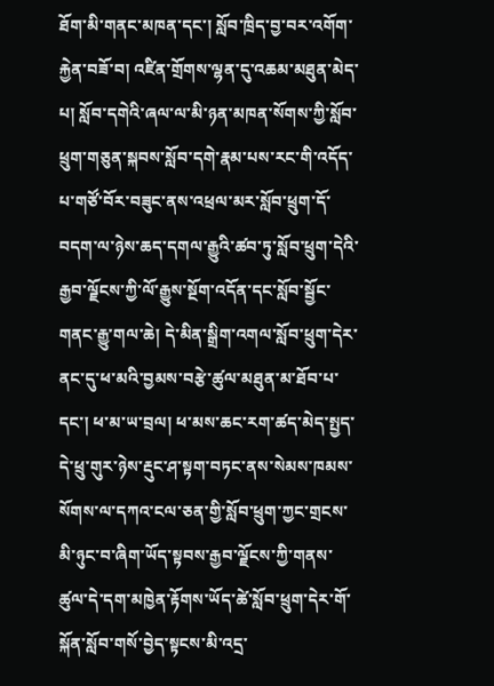ཐོག་མི་གནང་མཁན་དང་། སློབ་ཁྲིད་བྱ་བར་འགོག་རྐྱེན་བཟོ་བ། འཛིན་གྲོགས་ལྷན་དུ་འཆམ་མཐུན་མེད་པ། སློབ་དགེའི་ཞལ་ལ་མི་ཉན་མཁན་སོགས་ཀྱི་སློབ་ཕྲུག་གཅུན་སྐབས་སློབ་དགེ་རྣམ་པས་རང་གི་འདོད་པ་གཙོ་བོར་བཟུང་ནས་འཕྲལ་མར་སློབ་ཕྲུག་དོ་བདག་ལ་ཉེས་ཆད་དགལ་རྒྱུའི་ཚབ་ཏུ་སློབ་ཕྲུག་དེའི་རྒྱབ་ལྗོངས་ཀྱི་ལོ་རྒྱུས་སྔོག་འདོན་དང་སློབ་སྦྱོང་གནང་རྒྱུ་གལ་ཆེ། དེ་མིན་སྒྲིག་འགལ་སློབ་ཕྲུག་དེར་ནང་དུ་ཕ་མའི་བྱམས་བརྩེ་ཚུལ་མཐུན་མ་ཐོབ་པ་དང་། ཕ་མ་ཡ་བྲལ། ཕ་མས་ཆང་རག་ཚད་མེད་སྤྱད་དེ་ཕྲུ་གུར་ཉེས་རྡུང་ཤ་སྟག་བཏང་ནས་སེམས་ཁམས་སོགས་ལ་དཀའ་ངལ་ཅན་གྱི་སློབ་ཕྲུག་ཀྱང་གྲངས་མི་ཉུང་བ་ཞིག་ཡོད་སྟབས་རྒྱབ་ལྗོངས་ཀྱི་གནས་ཚུལ་དེ་དག་མཁྱེན་རྟོགས་ཡོད་ཚེ་སློབ་ཕྲུག་དེར་གོ་སྐོན་སློབ་གསོ་བྱེད་སྟངས་མི་འདྲ་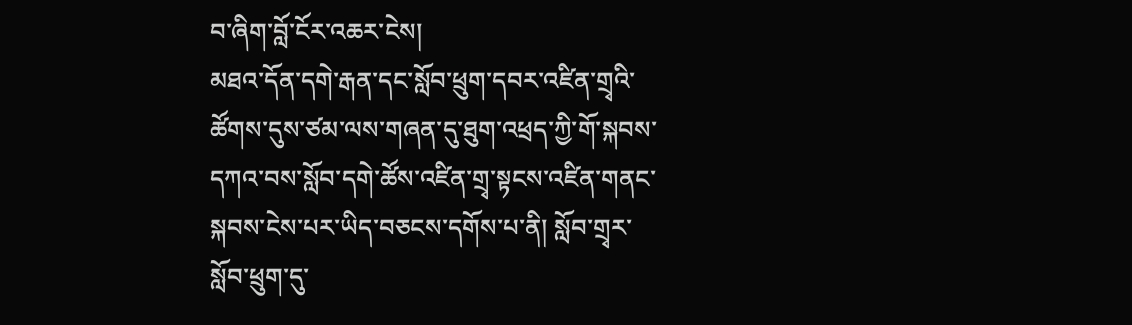བ་ཞིག་བློ་ངོར་འཆར་ངེས།
མཐའ་དོན་དགེ་རྒན་དང་སློབ་ཕྲུག་དབར་འཛིན་གྲྭའི་ཚོགས་དུས་ཙམ་ལས་གཞན་དུ་ཐུག་འཕྲད་ཀྱི་གོ་སྐབས་དཀའ་བས་སློབ་དགེ་ཚོས་འཛིན་གྲྭ་སྟངས་འཛིན་གནང་སྐབས་ངེས་པར་ཡིད་བཅངས་དགོས་པ་ནི། སློབ་གྲྭར་སློབ་ཕྲུག་དུ་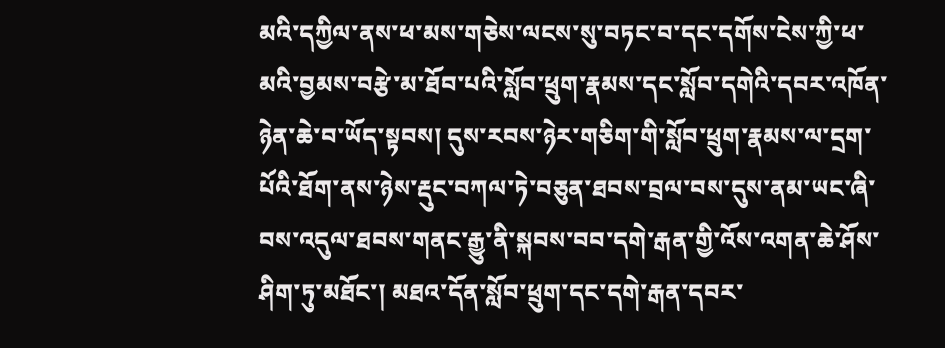མའི་དཀྱིལ་ནས་ཕ་མས་གཅེས་ལངས་སུ་བཏང་བ་དང་དགོས་ངེས་ཀྱི་ཕ་མའི་བྱམས་བརྩེ་མ་ཐོབ་པའི་སློབ་ཕྲུག་རྣམས་དང་སློབ་དགེའི་དབར་འཁོན་ཉེན་ཆེ་བ་ཡོད་སྟབས། དུས་རབས་ཉེར་གཅིག་གི་སློབ་ཕྲུག་རྣམས་ལ་དྲག་པོའི་ཐོག་ནས་ཉེས་རྡུང་བཀལ་ཏེ་བཅུན་ཐབས་བྲལ་བས་དུས་ནམ་ཡང་ཞི་བས་འདུལ་ཐབས་གནང་རྒྱུ་ནི་སྐབས་བབ་དགེ་རྒན་གྱི་འོས་འགན་ཆེ་ཤོས་ཤིག་ཏུ་མཐོང་། མཐའ་དོན་སློབ་ཕྲུག་དང་དགེ་རྒན་དབར་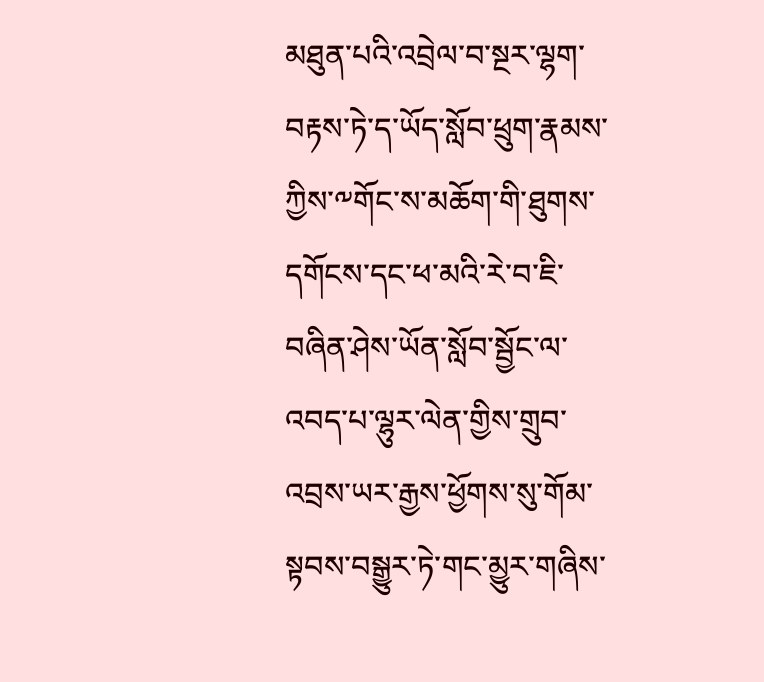མཐུན་པའི་འབྲེལ་བ་སྔར་ལྷག་བརྟས་ཏེ་ད་ཡོད་སློབ་ཕྲུག་རྣམས་ཀྱིས་༸གོང་ས་མཆོག་གི་ཐུགས་དགོངས་དང་ཕ་མའི་རེ་བ་ཇི་བཞིན་ཤེས་ཡོན་སློབ་སྦྱོང་ལ་འབད་པ་ལྷུར་ལེན་གྱིས་གྲུབ་འབྲས་ཡར་རྒྱས་ཕྱོགས་སུ་གོམ་སྟབས་བསྒྱུར་ཏེ་གང་མྱུར་གཞིས་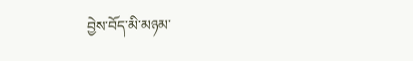བྱེས་བོད་མི་མཉམ་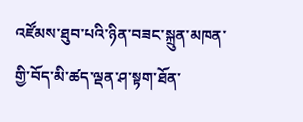འཛོམས་ཐུབ་པའི་ཉིན་བཟང་སྐྲུན་མཁན་གྱི་བོད་མི་ཚད་ལྡན་ཤ་སྟག་ཐོན་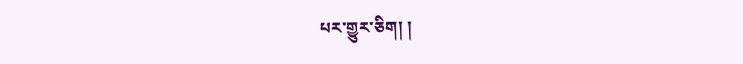པར་གྱུར་ཅིག། །